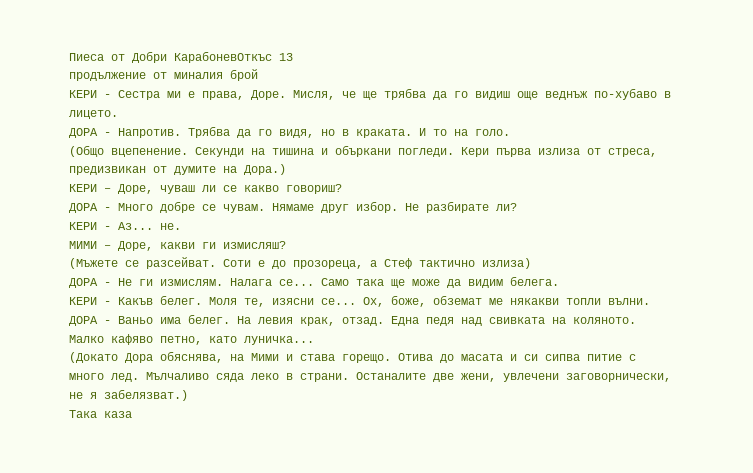Пиеса от Добри КарабоневОткъс 13
продължение от миналия брой
КЕРИ - Сестра ми е права, Доре. Мисля, че ще трябва да го видиш още веднъж по-хубаво в лицето.
ДОРА - Напротив. Трябва да го видя, но в краката. И то на голо.
(Общо вцепенение. Секунди на тишина и объркани погледи. Кери първа излиза от стреса, предизвикан от думите на Дора.)
КЕРИ – Доре, чуваш ли се какво говориш?
ДОРА - Много добре се чувам. Нямаме друг избор. Не разбирате ли?
КЕРИ - Аз... не.
МИМИ – Доре, какви ги измисляш?
(Мъжете се разсейват. Соти е до прозореца, а Стеф тактично излиза)
ДОРА - Не ги измислям. Налага се... Само така ще може да видим белега.
КЕРИ - Какъв белег. Моля те, изясни се... Ох, боже, обземат ме някакви топли вълни.
ДОРА - Ваньо има белег. На левия крак, отзад. Една педя над свивката на коляното. Малко кафяво петно, като луничка...
(Докато Дора обяснява, на Мими и става горещо. Отива до масата и си сипва питие с много лед. Мълчаливо сяда леко в страни. Останалите две жени, увлечени заговорнически, не я забелязват.)
Така каза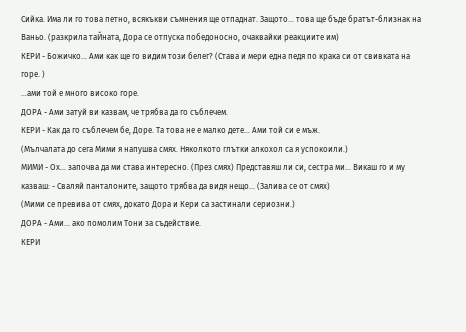Сийка. Има ли го това петно, всякъкви съмнения ще отпаднат. Защото... това ще бъде братът-близнак на Ваньо. (разкрила таЙната, Дора се отпуска победоносно, очаквайки реакциите им)
КЕРИ - Божичко... Ами как ще го видим този белег? (Става и мери една педя по крака си от свивката на горе. )
...ами той е много високо горе.
ДОРА - Ами затуй ви казвам, че трябва да го съблечем.
КЕРИ - Как да го съблечем бе, Доре. Та това не е малко дете... Ами той си е мъж.
(Мълчалата до сега Мими я напушва смях. Няколкото глътки алкохол са я успокоили.)
МИМИ - Ох... започва да ми става интересно. (През смях) Представяш ли си, сестра ми... Викаш го и му казваш: - Сваляй панталоните, защото трябва да видя нещо... (Залива се от смях)
(Мими се превива от смях, докато Дора и Кери са застинали сериозни.)
ДОРА - Ами... ако помолим Тони за съдействие.
КЕРИ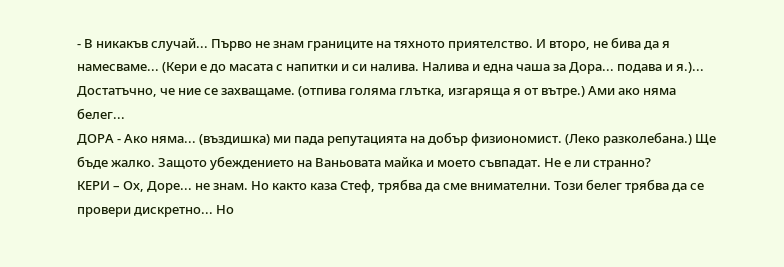- В никакъв случай... Първо не знам границите на тяхното приятелство. И второ, не бива да я намесваме... (Кери е до масата с напитки и си налива. Налива и една чаша за Дора... подава и я.)... Достатъчно, че ние се захващаме. (отпива голяма глътка, изгаряща я от вътре.) Ами ако няма белег...
ДОРА - Ако няма... (въздишка) ми пада репутацията на добър физиономист. (Леко разколебана.) Ще бъде жалко. Защото убеждението на Ваньовата майка и моето съвпадат. Не е ли странно?
КЕРИ – Ох, Доре... не знам. Но както каза Стеф, трябва да сме внимателни. Този белег трябва да се провери дискретно... Но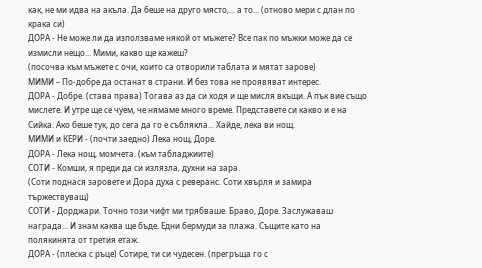как, не ми идва на акъла. Да беше на друго място,... а то... (отново мери с длан по крака си)
ДОРА - Не може ли да използваме някой от мъжете? Все пак по мъжки може да се измисли нещо... Мими, какво ще кажеш?
(посочва към мъжете с очи, които са отворили таблата и мятат зарове)
МИМИ – По-добре да останат в страни. И без това не проявяват интерес.
ДОРА - Добре. (става права) Тогава аз да си ходя и ще мисля вкъщи. А пък вие също мислете. И утре ще се чуем, че нямаме много време. Представете си какво и е на Сийка. Ако беше тук, до сега да го е съблякла... Хайде, лека ви нощ.
МИМИ и КЕРИ - (почти заедно) Лека нощ, Доре.
ДОРА - Лека нощ, момчета. (към табладжиите)
СОТИ - Комши, я преди да си излязла, духни на зара.
(Соти поднася заровете и Дора духа с реверанс. Соти хвърля и замира тържествуващ)
СОТИ - Дорджари. Точно този чифт ми трябваше. Браво, Доре. Заслужаваш награда... И знам каква ще бъде. Едни бермуди за плажа. Същите като на полякинята от третия етаж.
ДОРА - (плеска с ръце) Сотире, ти си чудесен. (прегръща го с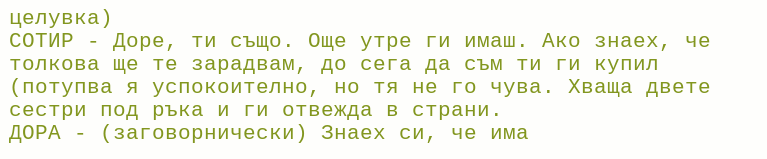целувка)
СОТИР - Доре, ти също. Още утре ги имаш. Ако знаех, че толкова ще те зарадвам, до сега да съм ти ги купил (потупва я успокоително, но тя не го чува. Хваща двете сестри под ръка и ги отвежда в страни.
ДОРА - (заговорнически) Знаех си, че има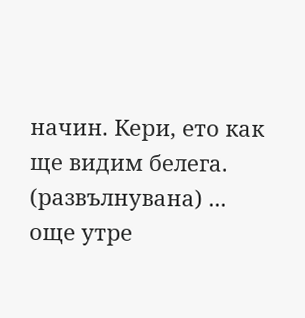начин. Кери, ето как ще видим белега. (развълнувана) ... още утре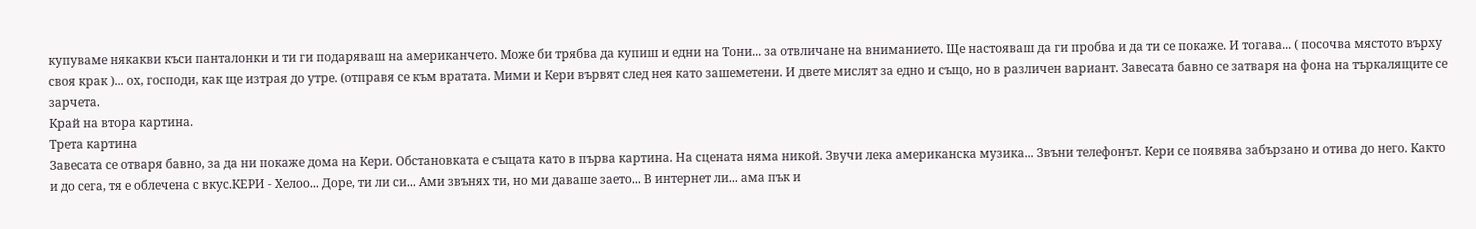купуваме някакви къси панталонки и ти ги подаряваш на американчето. Може би трябва да купиш и едни на Тони... за отвличане на вниманието. Ще настояваш да ги пробва и да ти се покаже. И тогава... ( посочва мястото върху своя крак )... ох, господи, как ще изтрая до утре. (отправя се към вратата. Мими и Кери вървят след нея като зашеметени. И двете мислят за едно и също, но в различен вариант. Завесата бавно се затваря на фона на търкалящите се зарчета.
Край на втора картина.
Трета картина
Завесата се отваря бавно, за да ни покаже дома на Кери. Обстановката е същата като в първа картина. На сцената няма никой. Звучи лека американска музика... Звъни телефонът. Кери се появява забързано и отива до него. Както и до сега, тя е облечена с вкус.КЕРИ - Хелоо... Доре, ти ли си... Ами звънях ти, но ми даваше заето... В интернет ли... ама пък и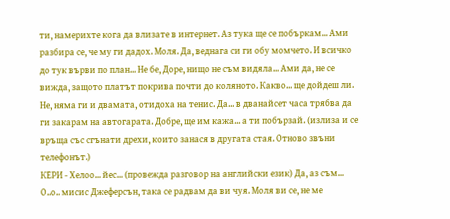ти, намерихте кога да влизате в интернет. Аз тука ще се побъркам... Ами разбира се, че му ги дадох. Моля. Да, веднага си ги обу момчето. И всичко до тук върви по план... Не бе, Доре, нищо не съм видяла... Ами да, не се вижда, защото платът покрива почти до коляното. Какво... ще дойдеш ли. Не, няма ги и двамата, отидоха на тенис. Да... в дванайсет часа трябва да ги закарам на автогарата. Добре, ще им кажа... а ти побързай. (излиза и се връща със сгънати дрехи, които занася в другата стая. Отново звъни телефонът.)
КЕРИ - Хелоо... йес... (провежда разговор на английски език) Да, аз съм... О..о.. мисис Джеферсън, така се радвам да ви чуя. Моля ви се, не ме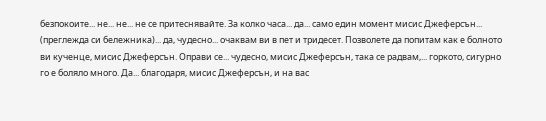безпокоите... не... не... не се притеснявайте. За колко часа... да... само един момент мисис Джеферсън... (преглежда си бележника)... да, чудесно... очаквам ви в пет и тридесет. Позволете да попитам как е болното ви кученце, мисис Джеферсън. Оправи се... чудесно, мисис Джеферсън, така се радвам,... горкото, сигурно го е боляло много. Да... благодаря, мисис Джеферсън, и на вас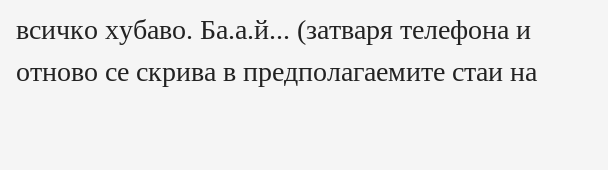всичко хубаво. Ба.а.й... (затваря телефона и отново се скрива в предполагаемите стаи на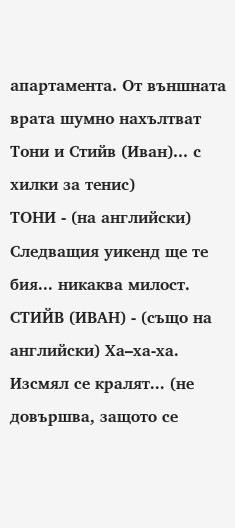апартамента. От външната врата шумно нахълтват Тони и Стийв (Иван)... с хилки за тенис)
ТОНИ - (на английски) Следващия уикенд ще те бия... никаква милост.
СТИЙВ (ИВАН) - (също на английски) Ха–ха-ха. Изсмял се кралят... (не довършва, защото се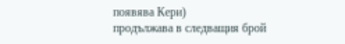появява Кери)
продължава в следващия брой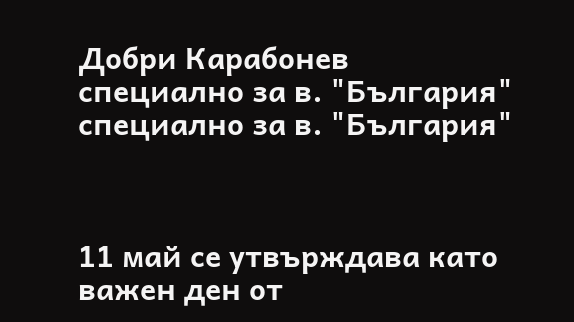Добри Карабонев
специално за в. "България"
специално за в. "България"



11 май се утвърждава като важен ден от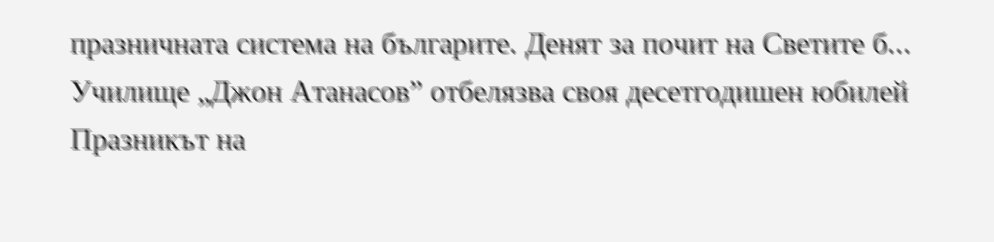празничната система на българите. Денят за почит на Светите б...
Училище „Джон Атанасов” отбелязва своя десетгодишен юбилей
Празникът на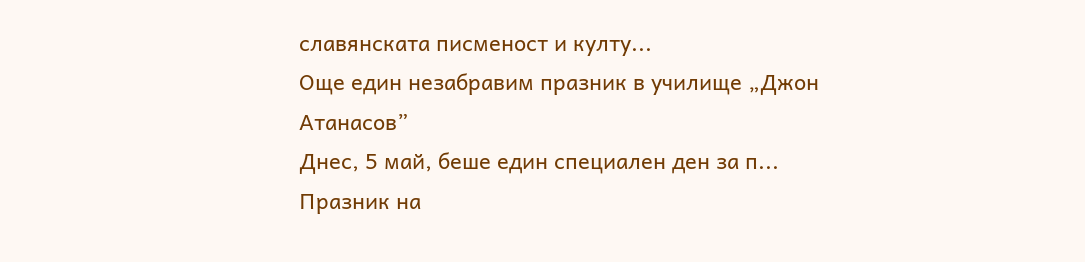славянската писменост и култу...
Още един незабравим празник в училище „Джон Атанасов”
Днес, 5 май, беше един специален ден за п...
Празник на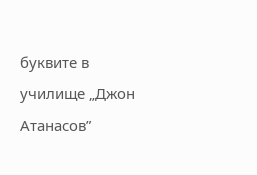буквите в училище „Джон Атанасов”